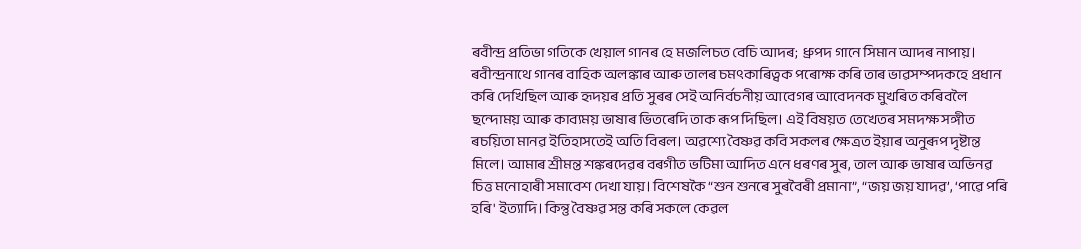ৰবীন্দ্ৰ প্ৰতিভা গতিকে খেয়াল গানৰ হে মজলিচত বেচি আদৰ; ধ্ৰুপদ গানে সিমান আদৰ নাপায়। ৰবীন্দ্ৰনাথে গানৰ বাহিক অলঙ্কাৰ আৰু তালৰ চমৎকাৰিত্বক পৰোক্ষ কৰি তাৰ ভাৱসম্পদকহে প্ৰধান কৰি দেখিছিল আৰু হৃদয়ৰ প্ৰতি সুৰৰ সেই অনিৰ্বচনীয় আবেগৰ আবেদনক মুখৰিত কৰিবলৈ ছন্দোময় আৰু কাব্যময় ভাষাৰ ভিতৰেদি তাক ৰূপ দিছিল। এই বিষয়ত তেখেতৰ সমদক্ষ সঙ্গীত ৰচয়িতা মানৱ ইতিহাসতেই অতি বিৰল। অৱশ্যে বৈষ্ণৱ কবি সকলৰ ক্ষেত্ৰত ইয়াৰ অনুৰূপ দৃষ্টান্ত মিলে। আমাৰ শ্ৰীমন্ত শঙ্কৰদেৱৰ বৰগীত ভটিমা আদিত এনে ধৰণৰ সুৰ, তাল আৰু ভাষাৰ অভিনৱ চিত্ত মনোহাৰী সমাবেশ দেখা যায়। বিশেষকৈ “শুন শুনৰে সুৰবৈৰী প্ৰমানা”, “জয় জয় যাদৱ’, ‘পাৱে পৰি হৰি' ইত্যাদি। কিন্তু বৈষ্ণৱ সন্ত কৰি সকলে কেৱল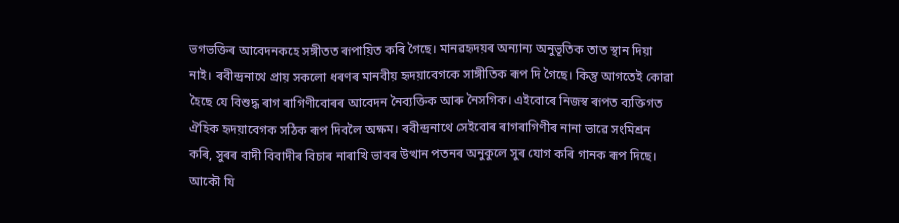ভগভক্তিৰ আবেদনকহে সঙ্গীতত ৰূপায়িত কৰি গৈছে। মানৱহৃদয়ৰ অন্যান্য অনুভূতিক তাত স্থান দিয়া নাই। ৰবীন্দ্ৰনাথে প্ৰায় সকলো ধৰণৰ মানবীয় হৃদয়াবেগকে সাঙ্গীতিক ৰূপ দি গৈছে। কিন্তু আগতেই কোৱা হৈছে যে বিশুদ্ধ ৰাগ ৰাগিণীবোৰৰ আবেদন নৈব্যক্তিক আৰু নৈসগিক। এইবোৰে নিজস্ব ৰূপত ব্যক্তিগত ঐহিক হৃদয়াবেগক সঠিক ৰূপ দিবলৈ অক্ষম। ৰবীন্দ্ৰনাথে সেইবোৰ ৰাগৰাগিণীৰ নানা ভাৱে সংমিশ্ৰন কৰি, সুৰৰ বাদী বিবাদীৰ বিচাৰ নাৰাখি ভাবৰ উত্থান পতনৰ অনুকুলে সুৰ যোগ কৰি গানক ৰূপ দিছে। আকৌ যি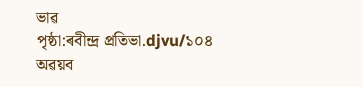ভাৱ
পৃষ্ঠা:ৰবীন্দ্ৰ প্ৰতিভা.djvu/১০৪
অৱয়ব